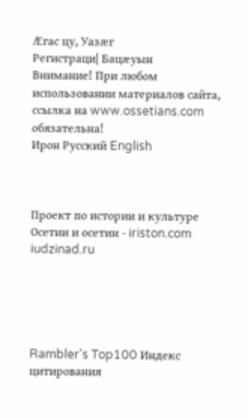Æгас цу, Уазæг
Регистраци| Бацæуын
Внимание! При любом использовании материалов сайта, ссылка на www.ossetians.com обязательна!
Ирон Русский English



Проект по истории и культуре Осетии и осетин - iriston.com iudzinad.ru





Rambler's Top100 Индекс цитирования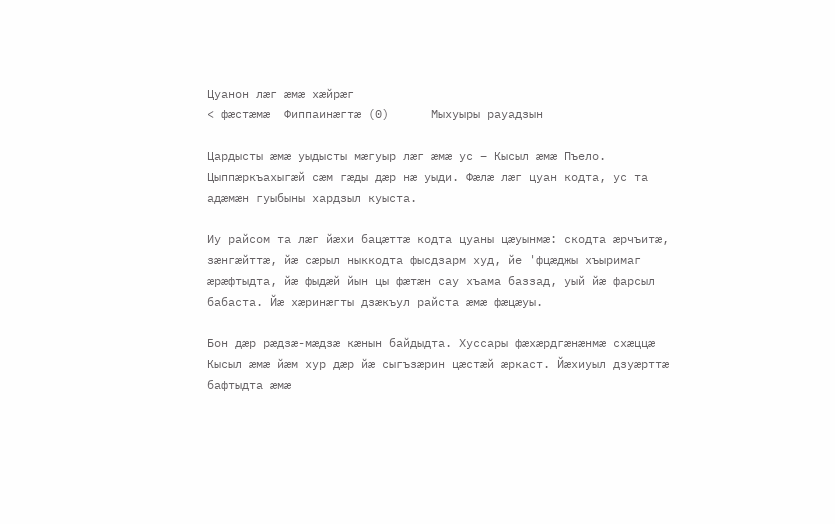Цуанон лæг æмæ хæйрæг
< фæстæмæ  Фиппаинæгтæ (0)      Мыхуыры рауадзын

Цардысты æмæ уыдысты мæгуыр лæг æмæ ус – Кысыл æмæ Пъело. Цыппæркъахыгæй сæм гæды дæр нæ уыди. Фæлæ лæг цуан кодта, ус та адæмæн гуыбыны хардзыл куыста.

Иу райсом та лæг йæхи бацæттæ кодта цуаны цæуынмæ: скодта æрчъитæ, зæнгæйттæ, йæ сæрыл ныккодта фысдзарм худ, йе 'фцæджы хъыримаг æрæфтыдта, йæ фыдæй йын цы фæтæн сау хъама баззад, уый йæ фарсыл бабаста. Йæ хæринæгты дзæкъул райста æмæ фæцæуы.

Бон дæр рæдзæ-мæдзæ кæнын байдыдта. Хуссары фæхæрдгæнæнмæ схæццæ Кысыл æмæ йæм хур дæр йæ сыгъзæрин цæстæй æркаст. Йæхиуыл дзуæрттæ бафтыдта æмæ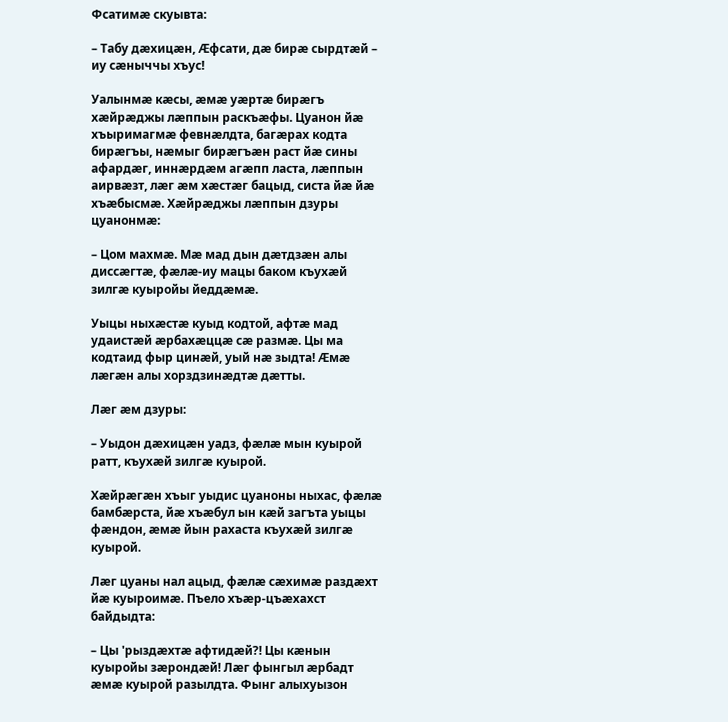Фсатимæ скуывта:

– Табу дæхицæн, Æфсати, дæ бирæ сырдтæй – иу сæныччы хъус!

Уалынмæ кæсы, æмæ уæртæ бирæгъ хæйрæджы лæппын раскъæфы. Цуанон йæ хъыримагмæ февнæлдта, багæрах кодта бирæгъы, нæмыг бирæгъæн раст йæ сины афардæг, иннæрдæм агæпп ласта, лæппын аирвæзт, лæг æм хæстæг бацыд, систа йæ йæ хъæбысмæ. Хæйрæджы лæппын дзуры цуанонмæ:

– Цом махмæ. Мæ мад дын дæтдзæн алы диссæгтæ, фæлæ-иу мацы баком къухæй зилгæ куыройы йеддæмæ.

Уыцы ныхæстæ куыд кодтой, афтæ мад удаистæй æрбахæццæ сæ размæ. Цы ма кодтаид фыр цинæй, уый нæ зыдта! Æмæ лæгæн алы хорздзинæдтæ дæтты.

Лæг æм дзуры:

– Уыдон дæхицæн уадз, фæлæ мын куырой ратт, къухæй зилгæ куырой.

Хæйрæгæн хъыг уыдис цуаноны ныхас, фæлæ бамбæрста, йæ хъæбул ын кæй загъта уыцы фæндон, æмæ йын рахаста къухæй зилгæ куырой.

Лæг цуаны нал ацыд, фæлæ сæхимæ раздæхт йæ куыроимæ. Пъело хъæр-цъæхахст байдыдта:

– Цы 'рыздæхтæ афтидæй?! Цы кæнын куыройы зæрондæй! Лæг фынгыл æрбадт æмæ куырой разылдта. Фынг алыхуызон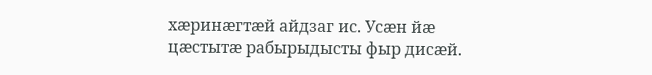хæринæгтæй айдзаг ис. Усæн йæ цæстытæ рабырыдысты фыр дисæй.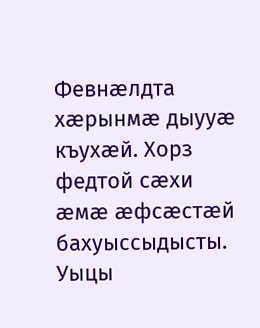Февнæлдта хæрынмæ дыууæ къухæй. Хорз федтой сæхи æмæ æфсæстæй бахуыссыдысты. Уыцы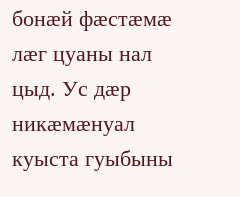бонæй фæстæмæ лæг цуаны нал цыд. Ус дæр никæмæнуал куыста гуыбыны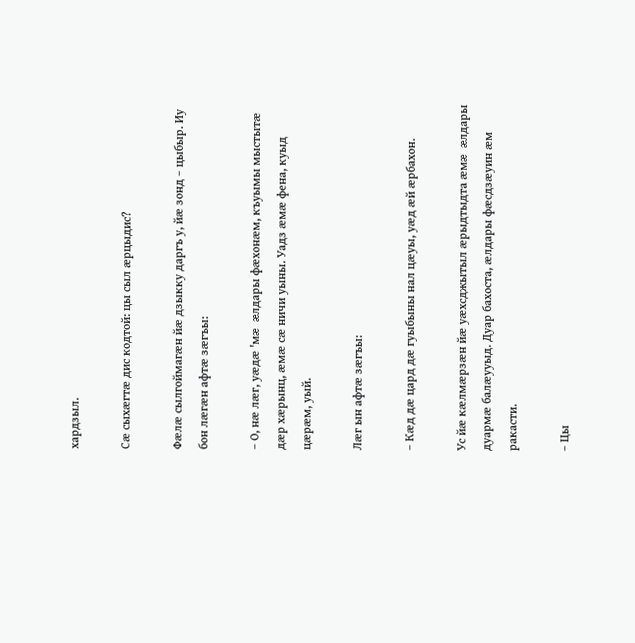хардзыл.

Сæ сыхæгтæ дис кодтой: цы сыл æрцыдис?

Фæлæ сылгоймагæн йæ дзыкку даргъ у, йæ зонд – цыбыр. Иу бон лæгæн афтæ зæгъы:

– О, нæ лæг, уæдæ 'мæ æлдары фæхонæм, къуымы мыстытæ дæр хæрынц, æмæ сæ ничи уыны. Уадз æмæ фена, куыд цæрæм, уый.

Лæг ын афтæ зæгъы:

– Кæд дæ цард дæ гуыбыны нал цæуы, уæд æй æрбахон.

Ус йæ кæлмæрзæн йæ уæхсджытыл æрыдтыдта æмæ æлдары дуармæ балæууыд. Дуар бахоста, æлдары фæсдзæуин æм ракасти.

– Цы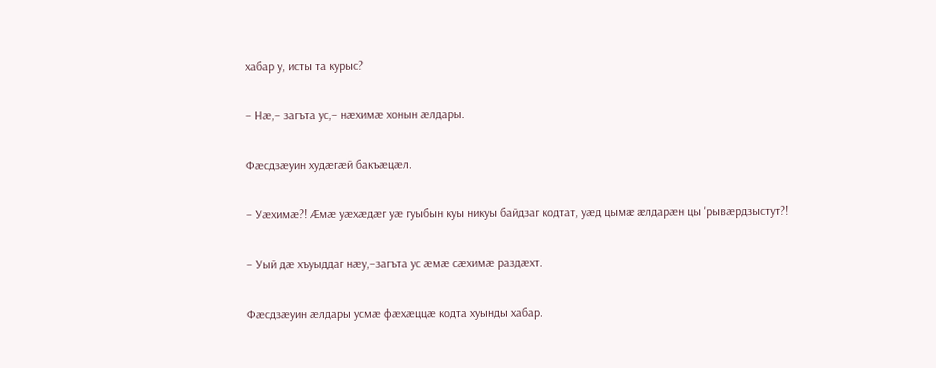хабар у, исты та курыс?

– Нæ,– загъта ус,– нæхимæ хонын æлдары.

Фæсдзæуин худæгæй бакъæцæл.

– Уæхимæ?! Æмæ уæхæдæг уæ гуыбын куы никуы байдзаг кодтат, уæд цымæ æлдарæн цы 'рывæрдзыстут?!

– Уый дæ хъуыддаг нæу,–загъта ус æмæ сæхимæ раздæхт.

Фæсдзæуин æлдары усмæ фæхæццæ кодта хуынды хабар.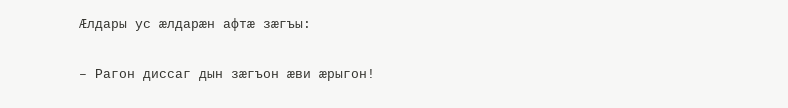Æлдары ус æлдарæн афтæ зæгъы:

– Рагон диссаг дын зæгъон æви æрыгон!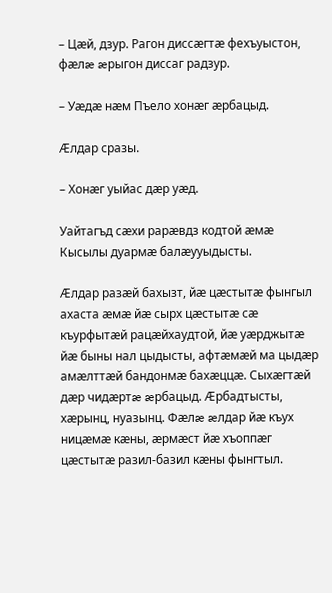– Цæй, дзур. Рагон диссæгтæ фехъуыстон, фæлæ æрыгон диссаг радзур.

– Уæдæ нæм Пъело хонæг æрбацыд.

Æлдар сразы.

– Хонæг уыйас дæр уæд.

Уайтагъд сæхи рарæвдз кодтой æмæ Кысылы дуармæ балæууыдысты.

Æлдар разæй бахызт, йæ цæстытæ фынгыл ахаста æмæ йæ сырх цæстытæ сæ къурфытæй рацæйхаудтой, йæ уæрджытæ йæ быны нал цыдысты, афтæмæй ма цыдæр амæлттæй бандонмæ бахæццæ. Сыхæгтæй дæр чидæртæ æрбацыд. Æрбадтысты, хæрынц, нуазынц. Фæлæ æлдар йæ къух ницæмæ кæны, æрмæст йæ хъоппæг цæстытæ разил-базил кæны фынгтыл.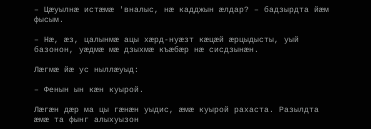– Цæуылнæ истæмæ 'вналыс, нæ кадджын æлдар? – бадзырдта йæм фысым.

– Нæ, æз, цалынмæ ацы хæрд-нуæзт кæцæй æрцыдысты, уый базонон, уæдмæ мæ дзыхмæ къæбæр нæ сисдзынæн.

Лæгмæ йæ ус ныллæуыд:

– Фенын ын кæн куырой.

Лæгæн дæр ма цы гæнæн уыдис, æмæ куырой рахаста. Разылдта æмæ та фынг алыхуызон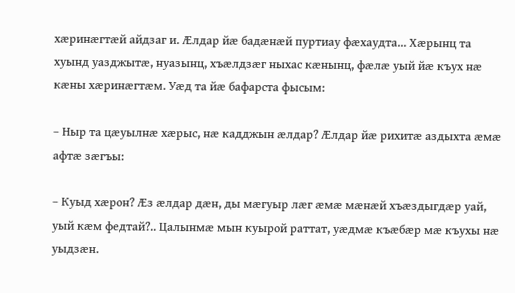хæринæгтæй айдзаг и. Æлдар йæ бадæнæй пуртиау фæхаудта... Хæрынц та хуынд уазджытæ, нуазынц, хъæлдзæг ныхас кæнынц, фæлæ уый йæ къух нæ кæны хæринæгтæм. Уæд та йæ бафарста фысым:

– Ныр та цæуылнæ хæрыс, нæ кадджын æлдар? Æлдар йæ рихитæ аздыхта æмæ афтæ зæгъы:

– Куыд хæрон? Æз æлдар дæн, ды мæгуыр лæг æмæ мæнæй хъæздыгдæр уай, уый кæм федтай?.. Цалынмæ мын куырой раттат, уæдмæ къæбæр мæ къухы нæ уыдзæн.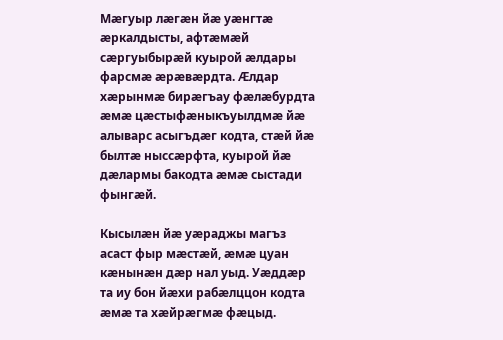Мæгуыр лæгæн йæ уæнгтæ æркалдысты, афтæмæй сæргуыбырæй куырой æлдары фарсмæ æрæвæрдта. Æлдар хæрынмæ бирæгъау фæлæбурдта æмæ цæстыфæныкъуылдмæ йæ алыварс асыгъдæг кодта, стæй йæ былтæ ныссæрфта, куырой йæ дæлармы бакодта æмæ сыстади фынгæй.

Кысылæн йæ уæраджы магъз асаст фыр мæстæй, æмæ цуан кæнынæн дæр нал уыд. Уæддæр та иу бон йæхи рабæлццон кодта æмæ та хæйрæгмæ фæцыд.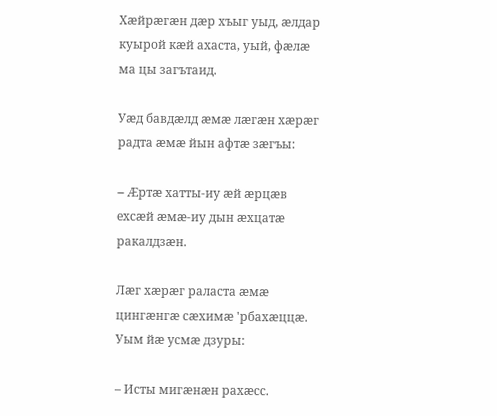Хæйрæгæн дæр хъыг уыд, æлдар куырой кæй ахаста, уый, фæлæ ма цы загътаид.

Уæд бавдæлд æмæ лæгæн хæрæг радта æмæ йын афтæ зæгъы:

– Æртæ хатты-иу æй æрцæв ехсæй æмæ-иу дын æхцатæ ракалдзæн.

Лæг хæрæг раласта æмæ цингæнгæ сæхимæ 'рбахæццæ. Уым йæ усмæ дзуры:

– Исты мигæнæн рахæсс.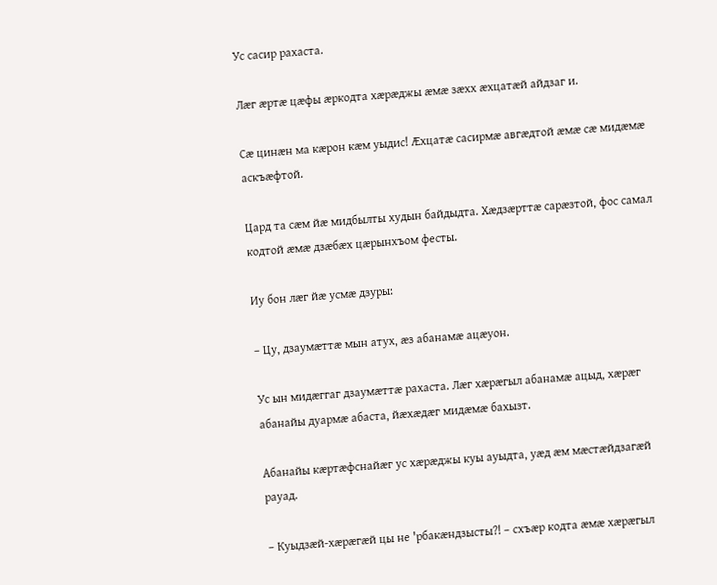Ус сасир рахаста.

Лæг æртæ цæфы æркодта хæрæджы æмæ зæхх æхцатæй айдзаг и.

Сæ цинæн ма кæрон кæм уыдис! Æхцатæ сасирмæ авгæдтой æмæ сæ мидæмæ аскъæфтой.

Цард та сæм йæ мидбылты худын байдыдта. Хæдзæрттæ сарæзтой, фос самал кодтой æмæ дзæбæх цæрынхъом фесты.

Иу бон лæг йæ усмæ дзуры:

– Цу, дзаумæттæ мын атух, æз абанамæ ацæуон.

Ус ын мидæггаг дзаумæттæ рахаста. Лæг хæрæгыл абанамæ ацыд, хæрæг абанайы дуармæ абаста, йæхæдæг мидæмæ бахызт.

Абанайы кæртæфснайæг ус хæрæджы куы ауыдта, уæд æм мæстæйдзагæй рауад.

– Куыдзæй-хæрæгæй цы не 'рбакæндзысты?! – схъæр кодта æмæ хæрæгыл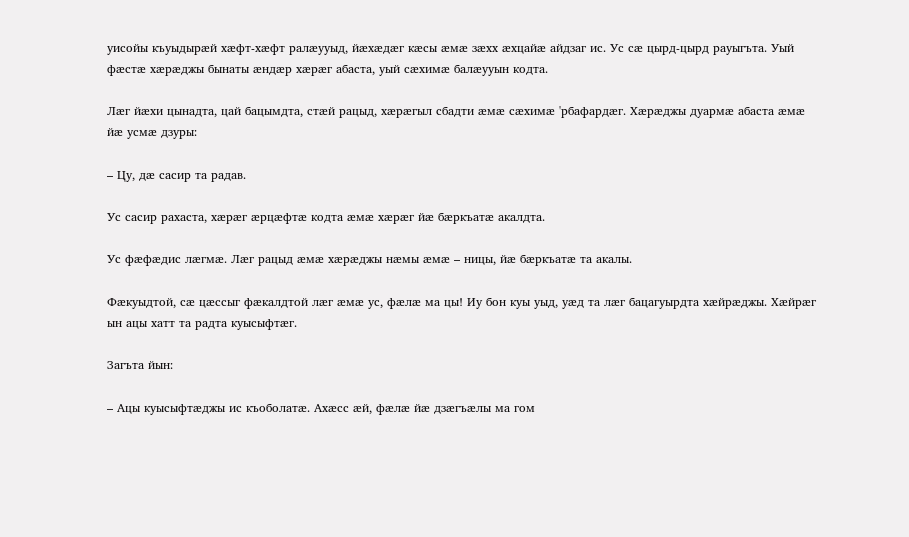уисойы къуыдырæй хæфт-хæфт ралæууыд, йæхæдæг кæсы æмæ зæхх æхцайæ айдзаг ис. Ус сæ цырд-цырд рауыгъта. Уый фæстæ хæрæджы бынаты æндæр хæрæг абаста, уый сæхимæ балæууын кодта.

Лæг йæхи цынадта, цай бацымдта, стæй рацыд, хæрæгыл сбадти æмæ сæхимæ 'рбафардæг. Хæрæджы дуармæ абаста æмæ йæ усмæ дзуры:

– Цу, дæ сасир та радав.

Ус сасир рахаста, хæрæг æрцæфтæ кодта æмæ хæрæг йæ бæркъатæ акалдта.

Ус фæфæдис лæгмæ. Лæг рацыд æмæ хæрæджы нæмы æмæ – ницы, йæ бæркъатæ та акалы.

Фæкуыдтой, сæ цæссыг фæкалдтой лæг æмæ ус, фæлæ ма цы! Иу бон куы уыд, уæд та лæг бацагуырдта хæйрæджы. Хæйрæг ын ацы хатт та радта куысыфтæг.

Загъта йын:

– Ацы куысыфтæджы ис къоболатæ. Ахæсс æй, фæлæ йæ дзæгъæлы ма гом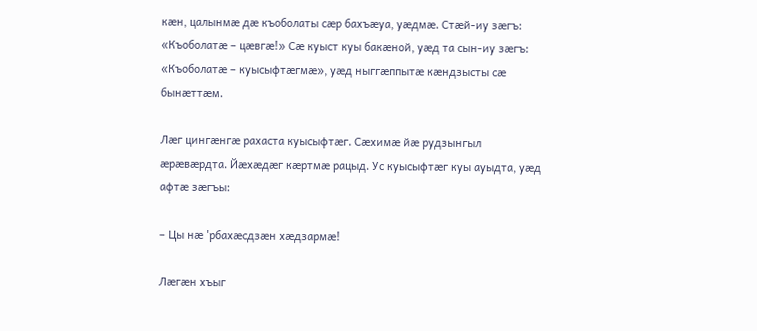кæн, цалынмæ дæ къоболаты сæр бахъæуа, уæдмæ. Стæй-иу зæгъ: «Къоболатæ – цæвгæ!» Сæ куыст куы бакæной, уæд та сын-иу зæгъ: «Къоболатæ – куысыфтæгмæ», уæд ныггæппытæ кæндзысты сæ бынæттæм.

Лæг цингæнгæ рахаста куысыфтæг. Сæхимæ йæ рудзынгыл æрæвæрдта. Йæхæдæг кæртмæ рацыд. Ус куысыфтæг куы ауыдта, уæд афтæ зæгъы:

– Цы нæ 'рбахæсдзæн хæдзармæ!

Лæгæн хъыг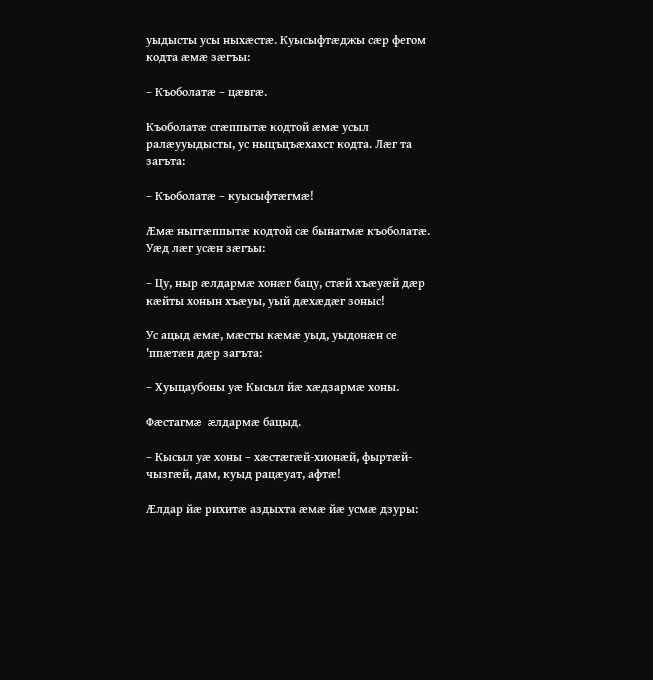уыдысты усы ныхæстæ. Куысыфтæджы сæр фегом кодта æмæ зæгъы:

– Къоболатæ – цæвгæ.

Къоболатæ сгæппытæ кодтой æмæ усыл ралæууыдысты, ус ныцъцъæхахст кодта. Лæг та загъта:

– Къоболатæ – куысыфтæгмæ!

Æмæ ныггæппытæ кодтой сæ бынатмæ къоболатæ. Уæд лæг усæн зæгъы:

– Цу, ныр æлдармæ хонæг бацу, стæй хъæуæй дæр кæйты хонын хъæуы, уый дæхæдæг зоныс!

Ус ацыд æмæ, мæсты кæмæ уыд, уыдонæн се 'ппæтæн дæр загъта:

– Хуыцаубоны уæ Кысыл йæ хæдзармæ хоны.

Фæстагмæ æлдармæ бацыд.

– Кысыл уæ хоны – хæстæгæй-хионæй, фыртæй-чызгæй, дам, куыд рацæуат, афтæ!

Æлдар йæ рихитæ аздыхта æмæ йæ усмæ дзуры: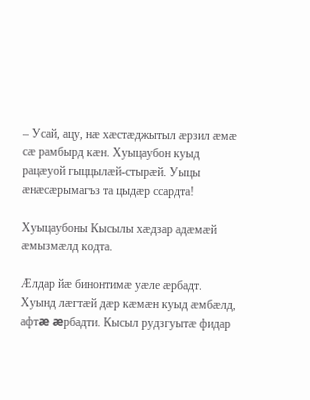– Усай, ацу, нæ хæстæджытыл æрзил æмæ сæ рамбырд кæн. Хуыцаубон куыд рацæуой гыццылæй-стырæй. Уыцы æнæсæрымагъз та цыдæр ссардта!

Хуыцаубоны Кысылы хæдзар адæмæй æмызмæлд кодта.

Æлдар йæ бинонтимæ уæле æрбадт. Хуынд лæгтæй дæр кæмæн куыд æмбæлд, афтæ æрбадти. Кысыл рудзгуытæ фидар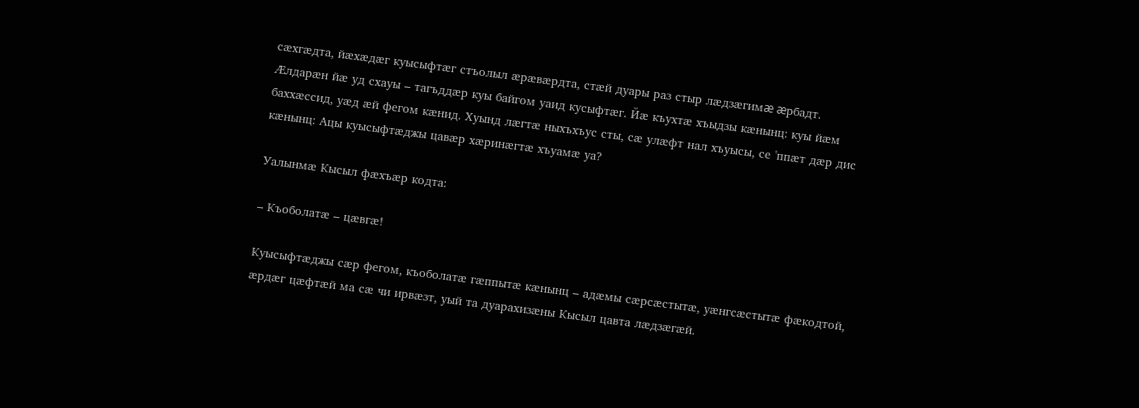сæхгæдта, йæхæдæг куысыфтæг стъолыл æрæвæрдта, стæй дуары раз стыр лæдзæгимæ æрбадт. Æлдарæн йæ уд схауы – тагъддæр куы байгом уаид кусыфтæг. Йæ къухтæ хъыдзы кæнынц: куы йæм баххæссид, уæд æй фегом кæнид. Хуынд лæгтæ ныхъхъус сты, сæ улæфт нал хъуысы, се 'ппæт дæр дис кæнынц: Ацы куысыфтæджы цавæр хæринæгтæ хъуамæ уа?

Уалынмæ Кысыл фæхъæр кодта:

– Къоболатæ – цæвгæ!

Куысыфтæджы сæр фегом, къоболатæ гæппытæ кæнынц – адæмы сæрсæстытæ, уæнгсæстытæ фæкодтой, æрдæг цæфтæй ма сæ чи ирвæзт, уый та дуарахизæны Кысыл цавта лæдзæгæй.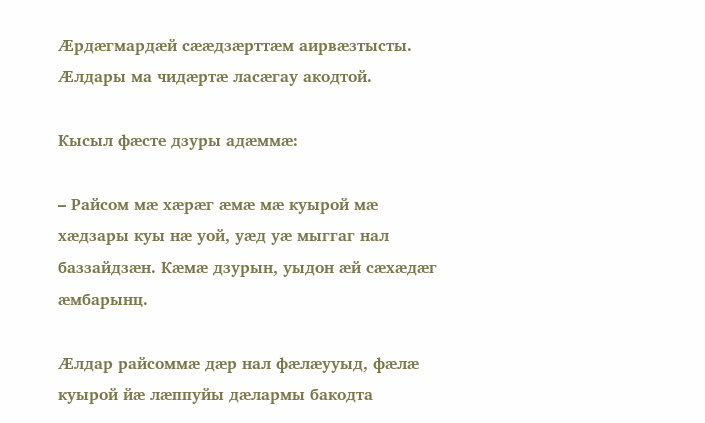Æрдæгмардæй сææдзæрттæм аирвæзтысты. Æлдары ма чидæртæ ласæгау акодтой.

Кысыл фæсте дзуры адæммæ:

– Райсом мæ хæрæг æмæ мæ куырой мæ хæдзары куы нæ уой, уæд уæ мыггаг нал баззайдзæн. Кæмæ дзурын, уыдон æй сæхæдæг æмбарынц.

Æлдар райсоммæ дæр нал фæлæууыд, фæлæ куырой йæ лæппуйы дæлармы бакодта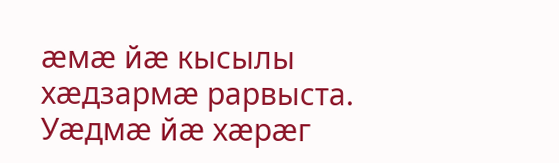æмæ йæ кысылы хæдзармæ рарвыста. Уæдмæ йæ хæрæг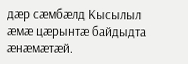дæр сæмбæлд Кысылыл æмæ цæрынтæ байдыдта æнæмæтæй.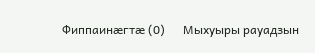Фиппаинæгтæ (0)      Мыхуыры рауадзын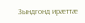Зындгонд ирæттæ